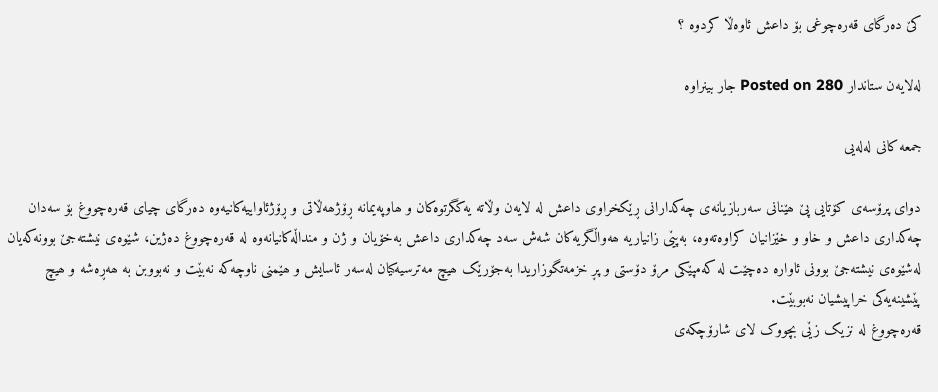کێ دەرگای قەرەچوغی بۆ داعش ئاوەڵا کردوە ؟

لەلایەن ستاندار Posted on 280 جار بینراوە

جمعە کانی لەلەیی

دوای پرۆسەی کۆتایی پێ ھێنانی سەربازیانەی چەکدارانی ڕێکخراوی داعش لە لایەن وڵاتە یەکگرتوەکان و ھاوپەیمانە ڕۆژھەڵاتی و ڕۆژئاواییەکانیەوە دەرگای چیای قەرەچووغ بۆ سەدان چەکداری داعش و خاو و خێزانیان کراوەتەوە، بەپێی زانیاریە ھەواڵگریەکان شەش سەد چەکداری داعش بەخۆیان و ژن و منداڵەکانیانەوە لە قەرەچووغ دەژین، شێوەی نیشتەجێ بوونەکەیان لەشێوەی نیشتەجێ بوونی ئاوارە دەچێت لە کەمپێکی مرۆ دۆستی و پڕ خزمەتگوزاریدا بەجۆرێک ھیچ مەترسیەکیان لەسەر ئاسایش و ھێمنی ناوچەکە نەبێت و نەبووبن بە ھەڕەشە و ھیچ پێشینەیەکی خراپیشیان نەبوبێت.
قەرەچووغ لە نزیک زێی بچووک لای شارۆچکەی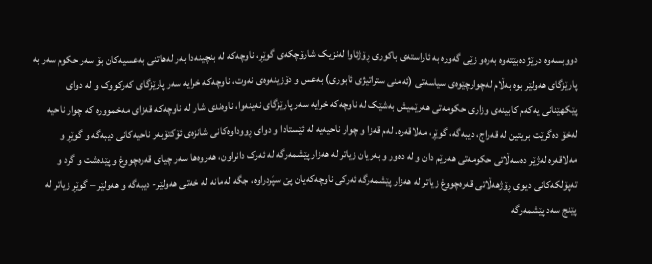دووبسەوە درێژ دەبێتەوە بەرەو زێی گەورە بە ئاراستەی باکوری ڕۆژئاوا لەنزیک شارۆچکەی گوێڕ، ناوچەکە لە بنچینەدا بەر لەھاتنی بەعسیەکان بۆ سەر حکوم سەر بە پارێزگای ھەولێر بوە بەڵام لەچوارچێوەی سیاسەتی (ئەمنی ستراتیژی ئابوری) بەعس و دۆزینەوەی نەوت، ناوچەکە خرایە سەر پارێزگای کەرکووک و لە دوای پێکھێنانی یەکەم کابینەی وزاری حکومەتی ھەرێمیش بەشێک لە ناوچەکە خرایە سەر پارێزگای نەینەوا، ناوەندی شار لە ناوچەکە قەزای مەخموورە کە چوار ناحیە لەخۆ دەگرێت بریتین لە قەراج، دیبەگە، گوێڕ، مەلاقەرە. لەم قەزا و چوار ناحیەیە لە ئێستادا و دوای ڕووداوەکانی شانزەی ئۆکتۆبەر ناحیەکانی دیبەگە و گوێڕ و مەلاقەرە لەژێر دەسەڵاتی حکومەتی ھەرێم دان و لە دەور و بەریان زیاتر لە ھەزار پێشمەرگە لە ئەرک دانراون، ھەروەھا سەر چیای قەرەچووغ و پێدەشت و گرد و تەپۆلکەکانی دیوی ڕۆژھەڵاتی قەرەچووغ زیاتر لە ھەزار پێشمەرگە ئەرکی ناوچەکەیان پێ سپَردراوە، جگە لەمانە لە خەتی ھەولێر- دیبەگە و ھەولێر – گوێڕ زیاتر لە پێنج سەد پێشمەرگە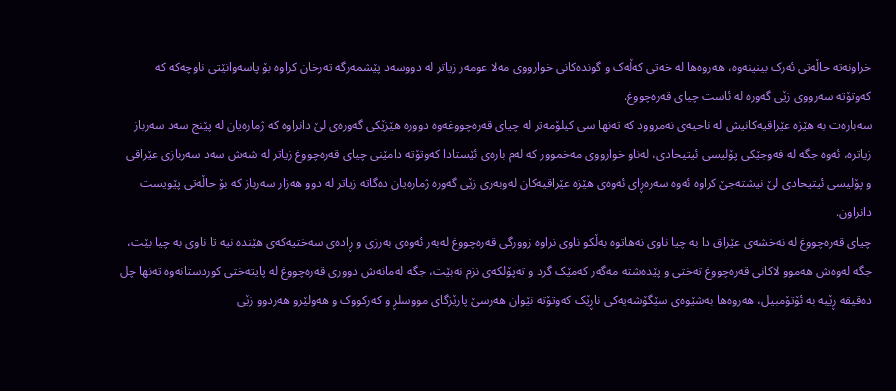خراونەتە حاڵەتی ئەرک بینینەوە، ھەروەھا لە خەتی کەڵەک و گوندەکانی خوارووی مەلا عومەر زیاتر لە دووسەد پێشمەرگە تەرخان کراوە بۆ پاسەوانێتی ناوچەکە کە کەوتۆتە سەرووی زێی گەورە لە ئاست چیای قەرەچووغ.
سەبارەت بە ھێزە عێراقیەکانیش لە ناحیەی نەمروود کە تەنھا سی کیلۆمەتر لە چیای قەرەچووغەوە دوورە ھێزێکی گەورەی لێ دانراوە کە ژمارەیان لە پێنج سەد سەرباز زیاترە، ئەوە جگە لە فەوجێکی پۆلیسی ئیتیحادی، لەناو خوارووی مەخموور کە لەم بارەی ئێستادا کەوتۆتە دامێنی چیای قەرەچووغ زیاتر لە شەش سەد سەربازی عێراقی و پۆلیسی ئیتیحادی لێ نیشتەجێ کراوە ئەوە سەرەڕای ئەوەی ھێزە عێراقیەکان لەوبەری زێی گەورە ژمارەیان دەگاتە زیاتر لە دوو ھەزار سەرباز کە بۆ حاڵەتی پێویست دانراون.
چیای قەرەچووغ لە نەخشەی عێراق دا بە چیا ناوی نەھاتوە بەڵکو ناوی نراوە زوورگی قەرەچووغ لەبەر ئەوەی بەرزی و ڕادەی سەختیەکەی ھێندە نیە تا ناوی بە چیا بێت، جگە لەوەش ھەموو لاکانی قەرەچووغ تەختی و پێدەشتە مەگەر کەمێک گرد و تەپۆلکەی نزم نەبێت، جگە لەمانەش دووری قەرەچووغ لە پایتەختی کوردستانەوە تەنھا چل دەقیقە ڕێیە بە ئۆتۆمبیل، ھەروەھا بەشێوەی سێگۆشەیەکی ناڕێک کەوتۆتە نێوان ھەرسێ پارێزگای مووسلڕ و کەرکووک و ھەولێرو ھەردوو زێی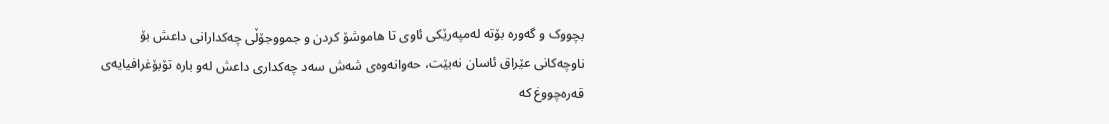بچووک و گەورە بۆتە لەمپەرێکی ئاوی تا ھاموشۆ کردن و جمووجۆڵی چەکدارانی داعش بۆ ناوچەکانی عێراق ئاسان نەبێت، حەوانەوەی شەش سەد چەکداری داعش لەو بارە تۆبۆغرافیایەی قەرەچووغ کە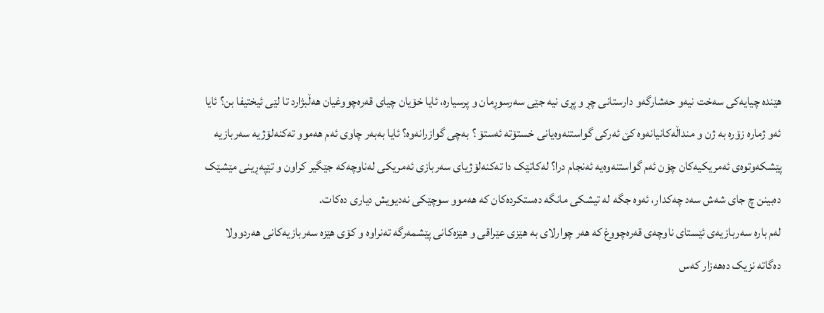ھێندە چیایەکی سەخت نیەو حەشارگەو دارستانی چڕ و پڕی نیە جێی سەرسوڕمان و پرسیارە، ئایا خۆیان چیای قەرەچووغیان ھەڵبژارد تا لێی ئیختیفا بن؟ ئایا ئەو ژمارە زۆرە بە ژن و منداڵەکانیانەوە کێ ئەرکی گواستنەوەیانی خستۆتە ئەستۆ ؟ بەچی گوازرانەوە؟ ئایا بەبەر چاوی ئەم ھەموو تەکنەلۆژیە سەربازیە پێشکەوتوەی ئەمریکیەکان چۆن ئەم گواستنەوەیە ئەنجام درا؟ لەکاتێک دا تەکنەلۆژیای سەربازی ئەمریکی لەناوچەکە جێگیر کراون و تێپەڕینی مێشێک دەبینن چ جای شەش سەد چەکدار، ئەوە جگە لە تیشکی مانگە دەستکردەکان کە ھەموو سوچێکی نەدیویش دیاری دەکات.
لەم بارە سەربازیەی ئێستای ناوچەی قەرەچووغ کە ھەر چوارلای بە ھێزی عێراقی و ھێزەکانی پێشمەرگە تەنراوە و کۆی ھێزە سەربازیەکانی ھەردوولا دەگاتە نزیک دەھەزار کەس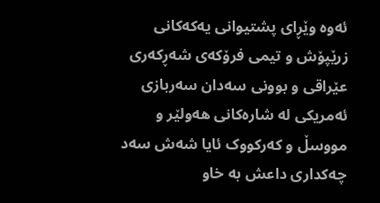ئەوە وێڕای پشتیوانی یەکەکانی زرێپۆش و تیمی فرۆکەی شەڕکەری عێراقی و بوونی سەدان سەربازی ئەمریکی لە شارەکانی ھەولێر و مووسڵ و کەرکووک ئایا شەش سەد چەکداری داعش بە خاو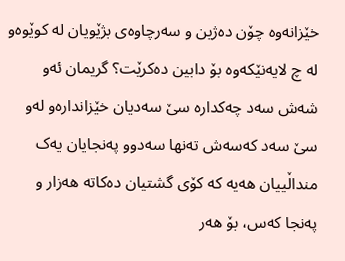خێزانەوە چۆن دەژین و سەرچاوەی بژێویان لە کوێوەو لە چ لایەنێکەوە بۆ دابین دەکرێت؟ گریمان ئەو شەش سەد چەکدارە سێ سەدیان خێزاندارەو لەو سێ سەد کەسەش تەنھا سەدوو پەنجایان یەک منداڵییان ھەیە کە کۆی گشتیان دەکاتە ھەزار و پەنجا کەس، بۆ ھەر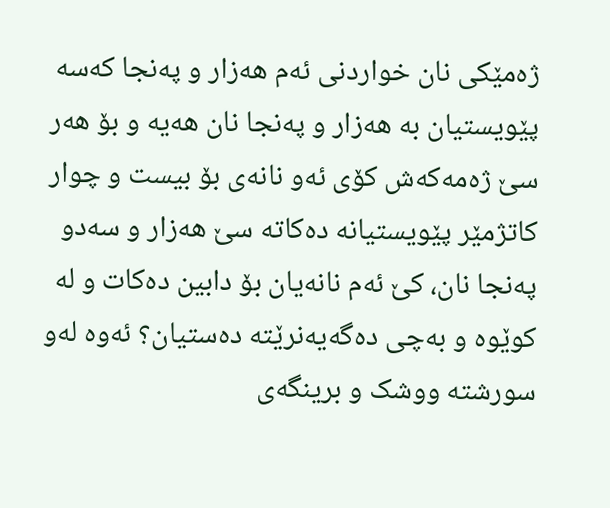ژەمێکی نان خواردنی ئەم ھەزار و پەنجا کەسە پێویستیان بە ھەزار و پەنجا نان ھەیە و بۆ ھەر سێ ژەمەکەش کۆی ئەو نانەی بۆ بیست و چوار کاتژمێر پێویستیانە دەکاتە سێ ھەزار و سەدو پەنجا نان، کێ ئەم نانەیان بۆ دابین دەکات و لە کوێوە و بەچی دەگەیەنرێتە دەستیان؟ ئەوە لەو سورشتە ووشک و برینگەی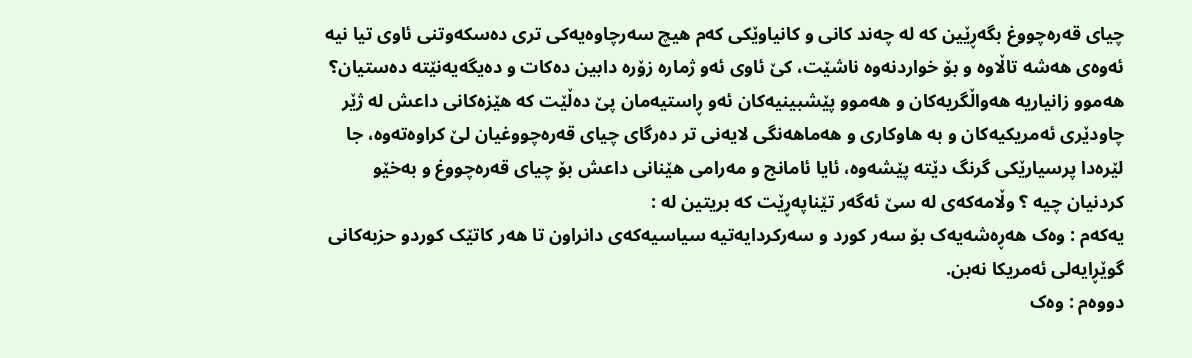چیای قەرەچووغ بگەڕێین کە لە چەند کانی و کانیاوێکی کەم ھیچ سەرچاوەیەکی تری دەسکەوتنی ئاوی تیا نیە ئەوەی ھەشە تاڵاوە و بۆ خواردنەوە ناشێت، کێ ئاوی ئەو ژمارە زۆرە دابین دەکات و دەیگەیەنێتە دەستیان؟
ھەموو زانیاریە ھەواڵگریەکان و ھەموو پێشبینیەکان ئەو ڕاستیەمان پێ دەڵێت کە ھێزەکانی داعش لە ژێر چاودێری ئەمریکیەکان و بە ھاوکاری و ھەماھەنگی لایەنی تر دەرگای چیای قەرەچووغیان لێ کراوەتەوە، جا لێرەدا پرسیارێکی گرنگ دێتە پێشەوە، ئایا ئامانج و مەرامی ھێنانی داعش بۆ چیای قەرەچووغ و بەخێو کردنیان چیە ؟ وڵامەکەی لە سێ ئەگەر تێناپەڕێت کە بریتین لە :
یەکەم : وەک ھەڕەشەیەک بۆ سەر کورد و سەرکردایەتیە سیاسیەکەی دانراون تا ھەر کاتێک کوردو حزبەکانی گوێڕایەلی ئەمریکا نەبن.
دووەم : وەک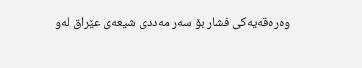وەرەقەیەکی فشار بۆ سەر مەددی شیعەی عێراق لەو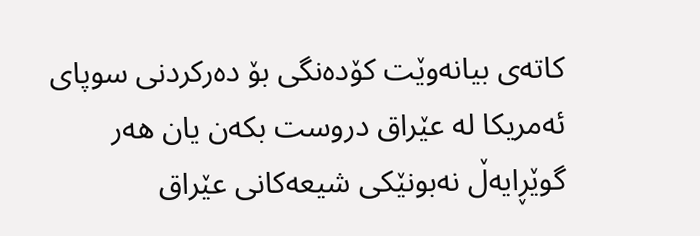کاتەی بیانەوێت کۆدەنگی بۆ دەرکردنی سوپای ئەمریکا لە عێراق دروست بکەن یان ھەر گوێڕایەڵ نەبونێکی شیعەکانی عێراق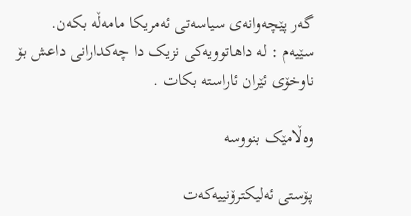گەر پێچەوانەی سیاسەتی ئەمریکا مامەڵە بکەن.
سێیەم : لە داھاتوویەکی نزیک دا چەکدارانی داعش بۆ ناوخۆی ئێران ئاراستە بکات .

وەڵامێک بنووسە

پۆستی ئەلیکترۆنییەکەت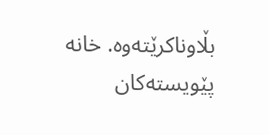بڵاوناکرێتەوە. خانە پێویستەکان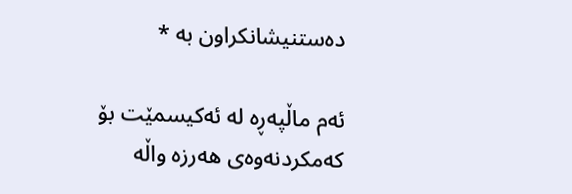دەستنیشانکراون بە *

ئەم ماڵپەڕە لە ئەکیسمێت بۆ کەمکردنەوەی هەرزە واڵە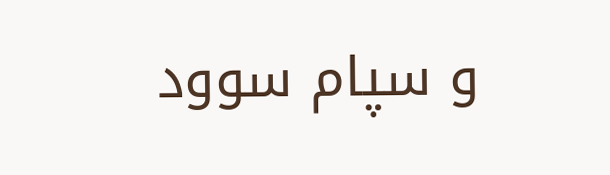و سپام سوود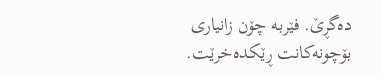دەگڕێ. فێربە چۆن زانیاری بۆچونەکانت ڕێکدەخرێت.